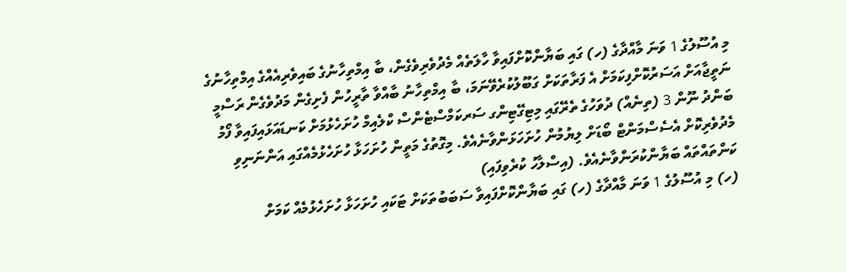މި އުސޫލުގެ 1 ވަނަ މާއްދާގެ (ހ) ގައި ބަޔާންކޮށްފައިވާ ހާލަތެއް މެދުވެރިވެގެން، ބާ އިމްތިހާނުގެ ބައިވެރިއެއްގެ އިމްތިހާނުގެ ނަތީޖާއަށް އަސަރުކޮށްފިކަމަށް އެ ފަރާތަކަށް ގަބޫލުކުރެވޭނަމަ، ބާ އިމްތިހާނު ބާއްވާ ތާރީހުން ފެށިގެން މަދުވެގެން ރަސްމީ ބަންދު ނޫން 3 (ތިނެއް) ދުވަހުގެ ތެރޭގައި މިޓިގޭޓިންގ ސަރކަމްސްޓެންސް ކްލެއިމް ހުށަހެޅުމަށް ކަނޑައަޅައިފައިވާ ފޯމު މެދުވެރިކޮށް އެސެސްމަންޓް ބޯޑަށް ލިޔުމުން ހުށަހަޅަންވާނެއެވެ. މިގޮތުގެ މަތީން ހުށަހަޅާ ހުށަހެޅުމެއްގައި އަންނަނިވި ކަންތައްތައް ބަޔާންކުރަންވާނެއެވެ. (އިސްލާހު ކުރެވިފައި)
(ހ) މި އުސޫލުގެ 1 ވަނަ މާއްދާގެ (ހ) ގައި ބަޔާންކޮށްފައިވާ ސަބަބުތަކަށް ޓަކައި ހުށަހަޅާ ހުށަހެޅުމެއް ކަމަށް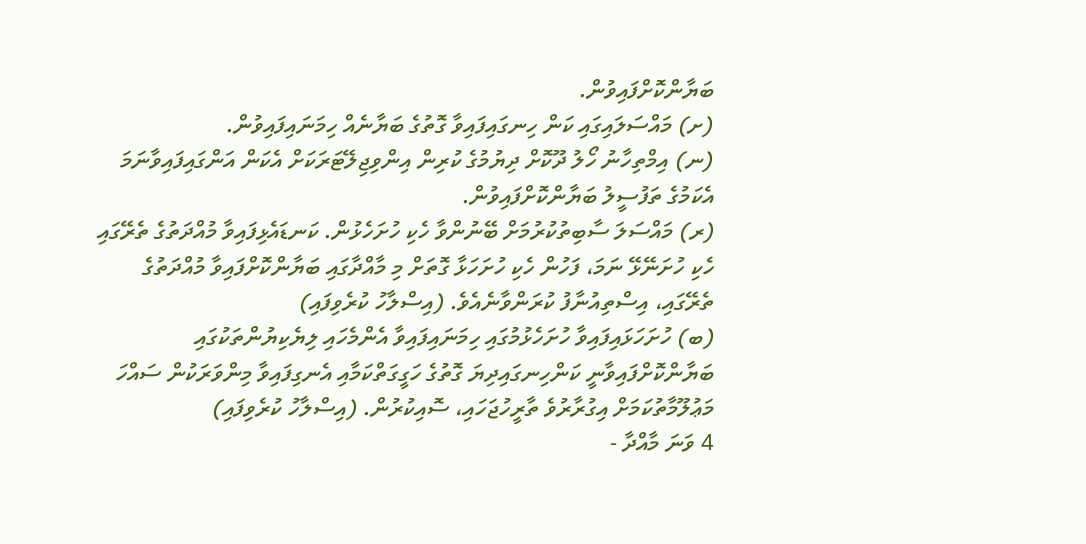ބަޔާންކޮށްފައިވުން.
(ށ) މައްސަލައިގައި ކަން ހިނގައިފައިވާ ގޮތުގެ ބަޔާނެއް ހިމަނައިފައިވުން.
(ނ) އިމްތިހާނު ހޯލު ދޫކޮށް ދިޔުމުގެ ކުރިން އިންވިޖިލޭޓަރަކަށް އެކަން އަންގައިފައިވާނަމަ އެކަމުގެ ތަފުސީލު ބަޔާންކޮށްފައިވުން.
(ރ) މައްސަލަ ސާބިތުކުރުމަށް ބޭނުންވާ ހެކި ހުށަހެޅުން. ކަނޑައެޅިފައިވާ މުއްދަތުގެ ތެރޭގައި ހެކި ހުށަނޭޅޭ ނަމަ، ފަހުން ހެކި ހުށަހަޅާ ގޮތަށް މި މާއްދާގައި ބަޔާންކޮށްފައިވާ މުއްދަތުގެ ތެރޭގައި، އިސްތިއުނާފު ކުރަންވާނެއެވެ. (އިސްލާހު ކުރެވިފައި)
(ބ) ހުށަހަޅައިފައިވާ ހުށަހެޅުމުގައި ހިމަނައިފައިވާ އެންމެހައި ލިޔެކިޔުންތަކުގައި ބަޔާންކޮށްފައިވާނީ ކަންހިނގައިދިޔަ ގޮތުގެ ހަގީގަތްކަމާއި އެނގިފައިވާ މިންވަރަކުން ސައްހަ މަޢުލޫމާތުކަމަށް އިގުރާރުވެ ތާރީހުޖަހައި، ސޮއިކުރުން. (އިސްލާހު ކުރެވިފައި)
4 ވަނަ މާއްދާ -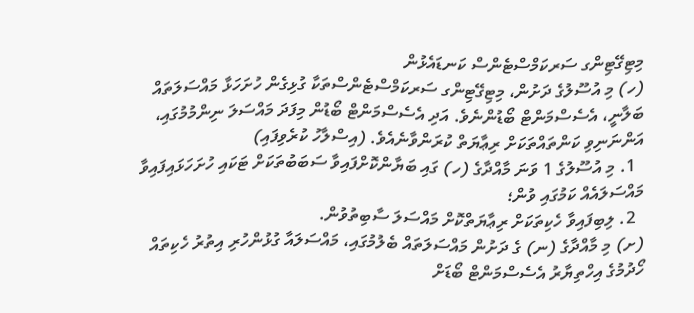މިޓިގޭޓިންގ ސަރކަމްސްޓެންސް ކަނޑައެޅުން
(ހ) މި އުސޫލުގެ ދަށުން، މިޓިގޭޓިންގ ސަރކަމްސްޓެންސްތަކާ ގުޅިގެން ހުށަހަޅާ މައްސަލަތައް ބަލާނީ، އެސެސްމަންޓް ބޯޑުންނެވެ. އަދި އެސެސްމަންޓް ބޯޑުން މިފަދަ މައްސަލަ ނިންމުމުގައި، އަންނަނިވި ކަންތައްތަކަށް ރިޢާޔަތް ކުރަންވާނެއެވެ. (އިސްލާހު ކުރެވިފައި)
  1. މި އުސޫލުގެ 1 ވަނަ މާއްދާގެ (ހ) ގައި ބަޔާންކޮށްފައިވާ ސަބަބުތަކަށް ޓަކައި ހުށަހަޅައިފައިވާ މައްސަލައެއް ކަމުގައި ވުން؛
  2. ލިބިފައިވާ ހެކިތަކަށް ރިޢާޔަތްކޮށް މައްސަލަ ސާބިތުވުން.
(ށ) މި މާއްދާގެ (ނ) ގެ ދަށުން މައްސަލަތައް ބެލުމުގައި، މައްސަލައާ ގުޅުންހުރި އިތުރު ހެކިތައް ހޯދުމުގެ އިހްތިޔާރު އެސެސްމަންޓް ބޯޑަށް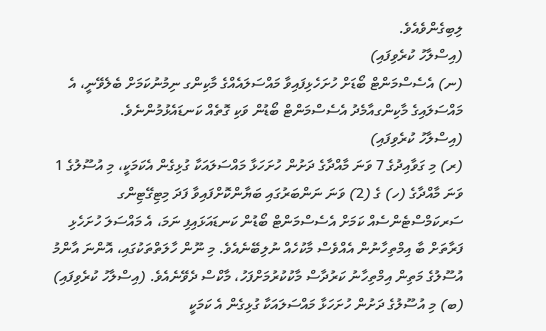ލިބިގެންވެއެވެ.
(އިސްލާހު ކުރެވިފައި)
(ނ) އެސެސްމަންޓް ބޯޑަށް ހުށަހެޅިފައިވާ މައްސަލައެއްގެ މާކިންގ ނިމުނުކަމަށް ބެލެވޭނީ، އެ މައްސަލައިގެ މާކިންގއާމެދު އެސެސްމަންޓް ބޯޑުން ވަކި ގޮތެއް ކަނޑައެޅުމުންނެވެ.
(އިސްލާހު ކުރެވިފައި)
(ރ) މި ގަވާއިދުގެ 7 ވަނަ މާއްދާގެ ދަށުން ހުށަހަޅާ މައްސަލައަކާ ގުޅިގެން އެކަމަކީ، މި އުސޫލުގެ 1 ވަނަ މާއްދާގެ (ހ) ގެ (2) ވަނަ ނަންބަރުގައި ބަޔާންކޮށްފައިވާ ފަދަ މިޓިގޭޓިންގ ސަރކަމްސްޓެންސެއް ކަމަށް އެސެސްމަންޓް ބޯޑުން ކަނޑައަޅައިފި ނަމަ، އެ މައްސަލަ ހުށަހެޅި ފަރާތަށް ބާ އިމްތިހާނުން އެއްވެސް މާކުހެއް ނުލިބޭނެއެވެ. މި ނޫން ހާލަތްތަކުގައި، އޮންނަ އާންމު އުސޫލުގެ މަތިން އިމްތިހާނު ކަރުދާސް މާކުކުރުމަށްފަހު، މާކްސް ދެވޭނެއެވެ. (އިސްލާހު ކުރެވިފައި)
(ބ) މި އުސޫލުގެ ދަށުން ހުށަހަޅާ މައްސަލައަކާ ގުޅިގެން އެ ކަމަކީ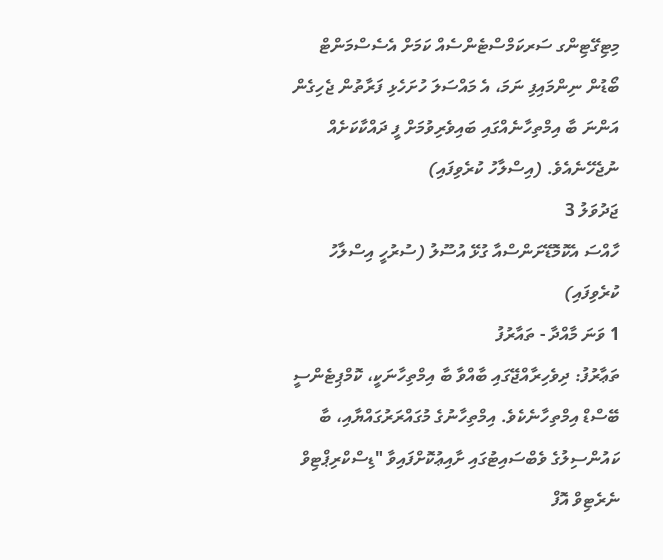މިޓިގޭޓިންގ ސަރކަމްސްޓެންސެއް ކަމަށް އެސެސްމަންޓް ބޯޑުން ނިންމައިފި ނަމަ، އެ މައްސަލަ ހުށަހެޅި ފަރާތުން ޖެހިގެން އަންނަ ބާ އިމްތިހާނެއްގައި ބައިވެރިވުމަށް ފީ ދައްކާކަށެއް ނުޖެހޭނެއެވެ. (އިސްލާހު ކުރެވިފައި)
ޖަދުވަލު 3
ހާއްސަ އެކޮމޮޑޭށަންސްއާ ގުޅޭ އުސޫލު (ސުރުހީ އިސްލާހު ކުރެވިފައި)
1 ވަނަ މާއްދާ - ތައާރުފު
ތަޢާރުފު: ދިވެހިރާއްޖޭގައި ބާއްވާ ބާ އިމްތިހާނަކީ، ކޮމްޕިޓެންސީ ބޭސްޑް އިމްތިހާނެކެވެ. އިމްތިހާނުގެ މުގައްރަރުގައްޔާއި، ބާ ކައުންސިލުގެ ވެބްސައިޓުގައި ށާއިޢުކޮށްފައިވާ "ޑިސްކްރިޕްޓިވް ނެރެޓިވް އޮފް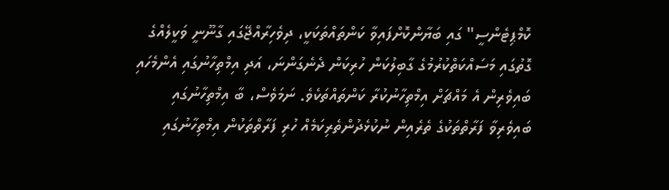ކޮމްޕިޓެންސީ" ގައި ބަޔާންކޮށްފައިވާ ކަންތައްތަކަކީ، ދިވެހިރާއްޖޭގައި ގާނޫނީ ވަކީލެއްގެ ގޮތުގައި މަސައްކަތްކުރުމުގެ ގާބިލުކަން ހުރިކަން ދެނެގަންނަ، އަދި އިމްތިހާނުގައި އެންމެހައި ބައިވެރިން އެ މައްޗަށް އިމްތިހާނުކުރާ ކަންތައްތަކެވެ. ނަމަވެސް، ބާ އިމްތިހާނުގައި ބައިވެރިވާ ފަރާތްތަކުގެ ތެރެއިން ނުކުޅެދުންތެރިކަމެއް ހުރި ފަރާތްތަކުން އިމްތިހާނުގައި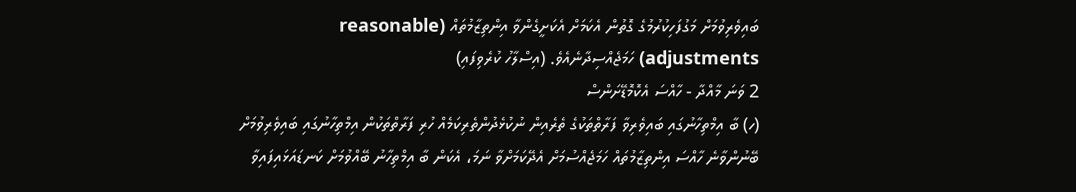ބައިވެރިވުމަށް މަގުފަހިކުރުމުގެ ގޮތުން އެކަމަށް އެކަށީގެންވާ އިންތިޒާމުތައް (reasonable adjustments) ހަމަޖެއްސިދާނެއެވެ. (އިސްލާހު ކުރެވިފައި)
2 ވަނަ މާއްދާ - ހާއްސަ އެކޮމޮޑޭށަންސް
(ހ) ބާ އިމްތިހާނުގައި ބައިވެރިވާ ފަރާތްތަކުގެ ތެރެއިން ނުކުޅެދުންތެރިކަމެއް ހުރި ފަރާތްތަކުން އިމްތިހާނުގައި ބައިވެރިވުމަށް ބޭނުންވާނެ ހާއްސަ އިންތިޒާމުތައް ހަމަޖެއްސުމަށް އެދޭކަމަށްވާ ނަމަ، އެކަން ބާ އިމްތިހާނު ބޭއްވުމަށް ކަނޑައަޅައިފައިވާ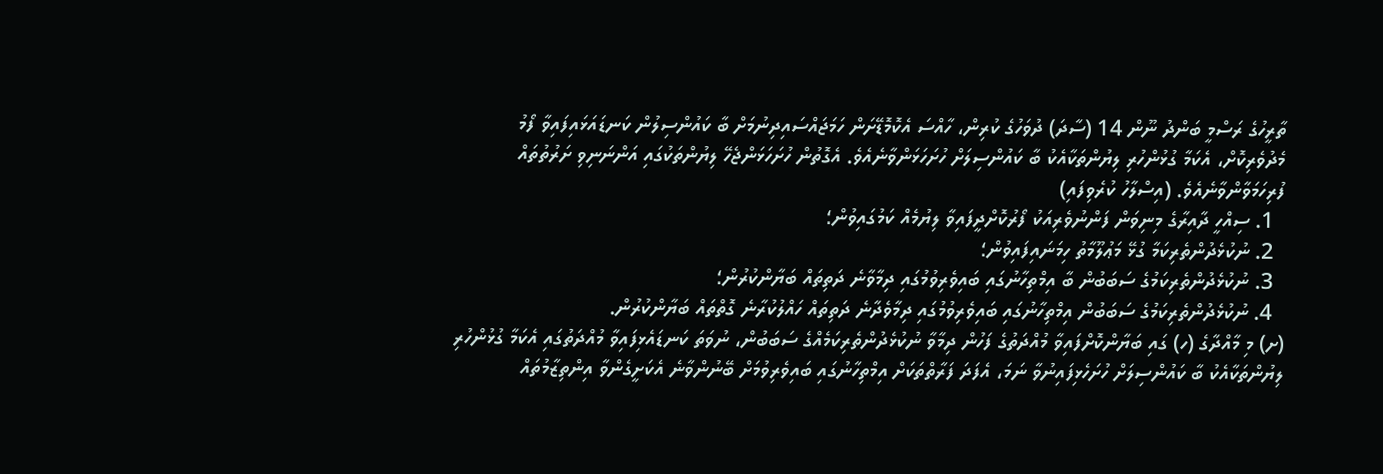ތާރީހުގެ ރަސްމީ ބަންދު ނޫން 14 (ސާދަ) ދުވަހުގެ ކުރިން، ހާއްސަ އެކޮމޮޑޭށަން ހަމަޖައްސައިދިނުމަށް ބާ ކައުންސިލުން ކަނޑައަޅައިފައިވާ ފޯމު މެދުވެރިކޮށް، އެކަމާ ގުޅުންހުރި ލިޔުންތަކާއެކު ބާ ކައުންސިލަށް ހުށަހަޅަންވާނެއެވެ. އެގޮތުން ހުށަހަޅަންޖެހޭ ލިޔުންތަކުގައި އަންނަނިވި ށަރުތުތައް ފުރިހަމަވާންވާނެއެވެ. (އިސްލާހު ކުރެވިފައި)
  1. ސިއްހީ ދާއިރާގެ މިނިވަން ފަންނުވެރިއަކު ފޯރުކޮށްދީފައިވާ ލިޔުމެއް ކަމުގައިވުން؛
  2. ނުކުޅެދުންތެރިކަމާ ގުޅޭ މަޢުލޫމާތު ހިމަނައިފައިވުން؛
  3. ނުކުޅެދުންތެރިކަމުގެ ސަބަބުން ބާ އިމްތިހާނުގައި ބައިވެރިވުމުގައި ދިމާވާނެ ދަތިތައް ބަޔާންކުރުން؛
  4. ނުކުޅެދުންތެރިކަމުގެ ސަބަބުން އިމްތިހާނުގައި ބައިވެރިވުމުގައި ދިމާވެދާނެ ދަތިތައް ހައްލުކުރާނެ ގޮތްތައް ބަޔާންކުރުން.
(ށ) މި މާއްދާގެ (ހ) ގައި ބަޔާންކޮށްފައިވާ މުއްދަތުގެ ފަހުން ދިމާވާ ނުކުޅެދުންތެރިކަމެއްގެ ސަބަބުން، ނުވަތަ ކަނޑައެޅިފައިވާ މުއްދަތުގައި އެކަމާ ގުޅުންހުރި ލިޔުންތަކާއެކު ބާ ކައުންސިލަށް ހުށަހެޅިފައިނުވާ ނަމަ، އެފަދަ ފަރާތްތަކަށް އިމްތިހާނުގައި ބައިވެރިވުމަށް ބޭނުންވާނެ އެކަށީގެންވާ އިންތިޒާމުތައް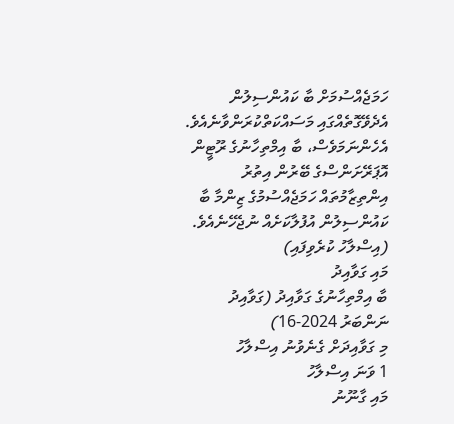ހަމަޖެއްސުމަށް ބާ ކައުންސިލުން އެދެވޭގޮތެއްގައި މަސައްކަތްކުރަންވާނެއެވެ. އެހެންނަމަވެސް، ބާ އިމްތިހާނުގެ ރޫޓީން އޮޕަރޭށަންސްގެ ބޭރުން އިތުރު އިންތިޒާމުތައް ހަމަޖެއްސުމުގެ ޒިންމާ ބާ ކައުންސިލުން އުފުލާކަށެއް ނުޖެހޭނެއެވެ. (އިސްލާހު ކުރެވިފައި)
މައި ގަވާއިދު
ބާ އިމްތިހާނުގެ ގަވާއިދު (ގަވާއިދު ނަންބަރު 2024-16)
މި ގަވާއިދަށް ގެނެވުނު އިސްލާހު
1 ވަނަ އިސްލާހު
މައި ގާނޫނު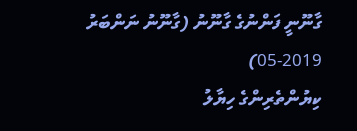ގާނޫނީ ފަންނުގެ ގާނޫނު (ގާނޫނު ނަންބަރު 2019-05)
ކިޔުންތެރިންގެ ހިޔާލު